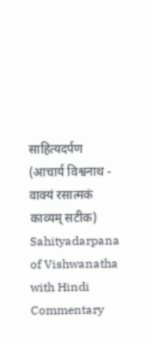साहित्यदर्पण (आचार्य विश्वनाथ - वाक्यं रसात्मकं काव्यम् सटीक)
Sahityadarpana of Vishwanatha with Hindi Commentary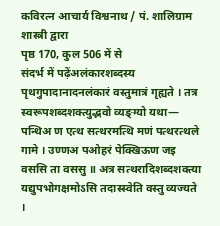कविरत्न आचार्य विश्वनाथ / पं. शालिग्राम शास्त्री द्वारा
पृष्ठ 170, कुल 506 में से
संदर्भ में पढ़ेंअलंकारशब्दस्य पृथगुपादानादनलंकारं वस्तुमात्रं गृह्यते । तत्र स्वरूपशब्दशक्त्युद्भवो व्यङ्ग्यो यथा— पन्थिअ ण एत्थ सत्थरमत्थि मणं पत्थरत्थले गामे । उण्णअ पओहरं पेक्खिऊण जइ वससि ता वससु ॥ अत्र सत्थरादिशब्दशक्त्या यद्युपभोगक्षमोऽसि तदास्स्वेति वस्तु व्यज्यते ।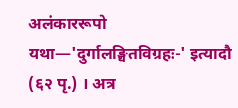अलंकाररूपो यथा—'दुर्गालङ्घितविग्रहः-' इत्यादौ (६२ पृ.) । अत्र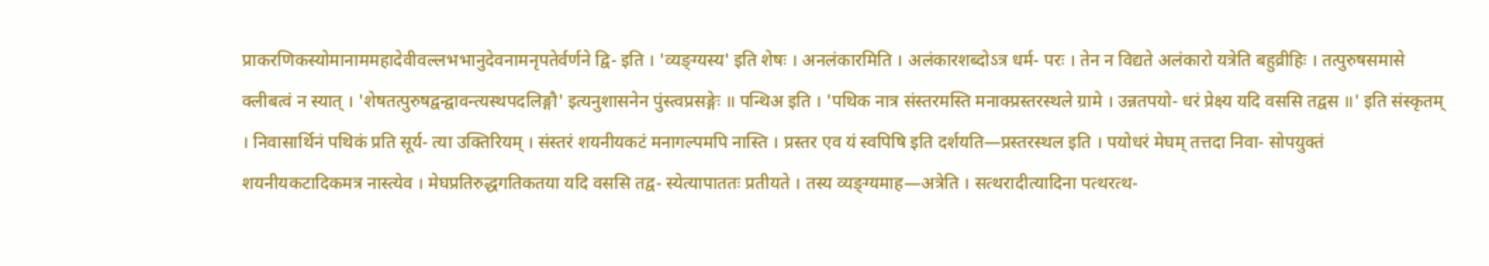प्राकरणिकस्योमानाममहादेवीवल्लभभानुदेवनामनृपतेर्वर्णने द्वि- इति । 'व्यङ्ग्यस्य' इति शेषः । अनलंकारमिति । अलंकारशब्दोऽत्र धर्म- परः । तेन न विद्यते अलंकारो यत्रेति बहुव्रीहिः । तत्पुरुषसमासे क्लीबत्वं न स्यात् । 'शेषतत्पुरुषद्वन्द्वावन्त्यस्थपदलिङ्गौ' इत्यनुशासनेन पुंस्त्वप्रसङ्गेः ॥ पन्थिअ इति । 'पथिक नात्र संस्तरमस्ति मनाक्प्रस्तरस्थले ग्रामे । उन्नतपयो- धरं प्रेक्ष्य यदि वससि तद्वस ॥' इति संस्कृतम् । निवासार्थिनं पथिकं प्रति सूर्य- त्या उक्तिरियम् । संस्तरं शयनीयकटं मनागल्पमपि नास्ति । प्रस्तर एव यं स्वपिषि इति दर्शयति—प्रस्तरस्थल इति । पयोधरं मेघम् तत्तदा निवा- सोपयुक्तं शयनीयकटादिकमत्र नास्त्येव । मेघप्रतिरुद्धगतिकतया यदि वससि तद्व- स्येत्यापाततः प्रतीयते । तस्य व्यङ्ग्यमाह—अत्रेति । सत्थरादीत्यादिना पत्थरत्थ-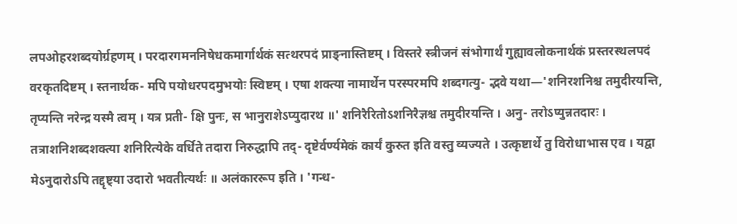लपओहरशब्दयोर्ग्रहणम् । परदारगमननिषेधकमार्गार्थकं सत्थरपदं प्राङ्नास्तिष्टम् । विस्तरे स्त्रीजनं संभोगार्थं गुह्यावलोकनार्थकं प्रस्तरस्थलपदं वरकृतदिष्टम् । स्तनार्थक- मपि पयोधरपदमुभयोः स्विष्टम् । एषा शक्त्या नामार्थेन परस्परमपि शब्दगत्यु- द्भवे यथा—'शनिरशनिश्च तमुदीरयन्ति, तृप्यन्ति नरेन्द्र यस्मै त्वम् । यत्र प्रती- क्षि पुनः, स भानुराशेऽप्युदारथ ॥' शनिरैरितोऽशनिरैज्ञश्च तमुदीरयन्ति । अनु- तरोऽप्युन्नतदारः । तत्राशनिशब्दशक्त्या शनिरित्येके वर्धिते तदारा निरुद्धापि तद्- दृष्टेर्वर्ण्यमेकं कार्यं कुरुत इति वस्तु व्यज्यते । उत्कृष्टार्थे तु विरोधाभास एव । यद्वा मेऽनुदारोऽपि तद्दृष्ट्या उदारो भवतीत्यर्थः ॥ अलंकाररूप इति । 'गन्ध-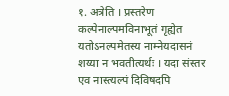१. अत्रेति । प्रस्तरेण कल्पेनाल्पमविनाभूतं गृह्येत यतोऽनल्पमेतस्य नाम्नेयदासनं शय्या न भवतीत्यर्थः । यदा संस्तर एव नास्त्यल्पं दिविषदपि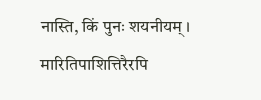नास्ति, किं पुनः शयनीयम् । मारितिपाशित्तिरैरपि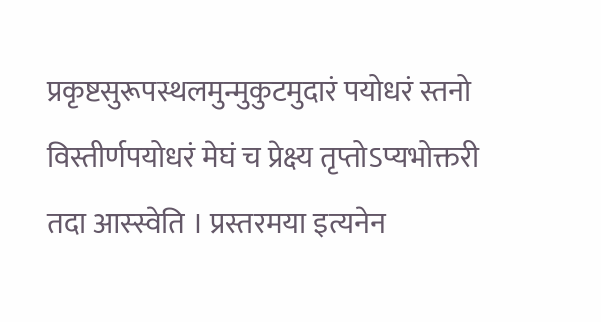प्रकृष्टसुरूपस्थलमुन्मुकुटमुदारं पयोधरं स्तनो विस्तीर्णपयोधरं मेघं च प्रेक्ष्य तृप्तोऽप्यभोक्तरी तदा आस्स्वेति । प्रस्तरमया इत्यनेन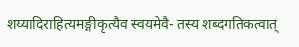शय्यादिराहित्यमङ्गीकृत्यैव स्वयमेवै- तस्य शब्दगतिकत्वात्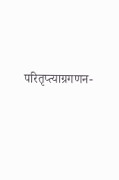परितृप्त्याग्रगणन-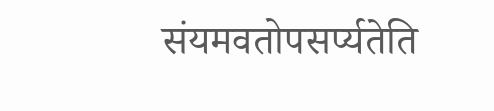संयमवतोपसर्प्यतेति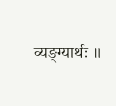व्यङ्ग्यार्थः ॥